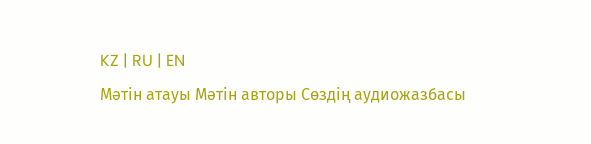KZ | RU | EN
Мәтін атауы Мәтін авторы Сөздің аудиожазбасы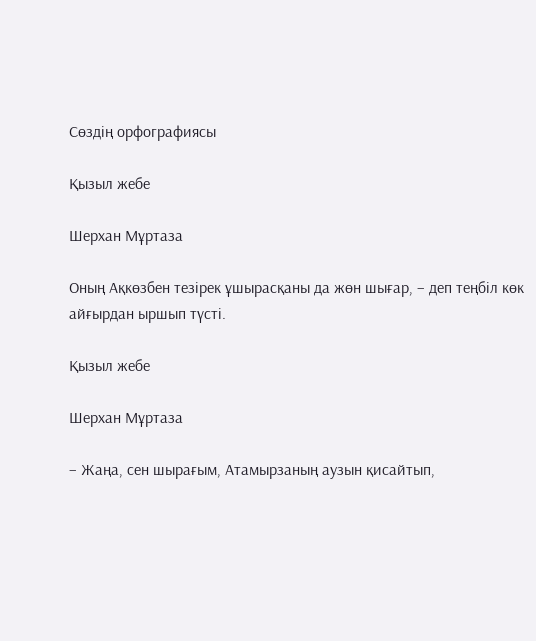Сөздің орфографиясы

Қызыл жебе

Шерхан Мұртаза

Оның Ақкөзбен тезірек ұшырасқаны да жөн шығар, – деп теңбіл көк айғырдан ыршып түсті.

Қызыл жебе

Шерхан Мұртаза

– Жаңа, сен шырағым, Атамырзаның аузын қисайтып,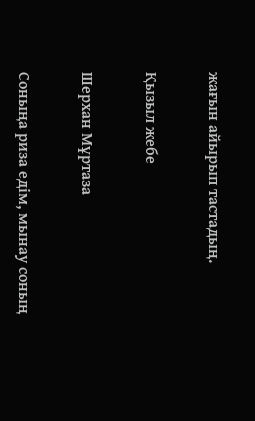жағын айырып тастадың.

Қызыл жебе

Шерхан Мұртаза

Соныңа риза едім, мынау соның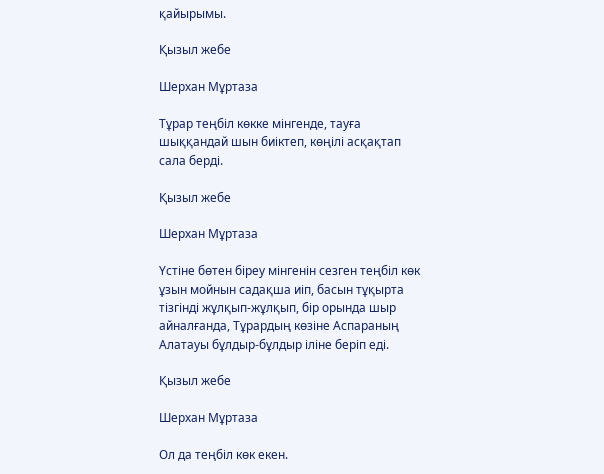қайырымы.

Қызыл жебе

Шерхан Мұртаза

Тұрар теңбіл көкке мінгенде, тауға шыққандай шын биіктеп, көңілі асқақтап сала берді.

Қызыл жебе

Шерхан Мұртаза

Үстіне бөтен біреу мінгенін сезген теңбіл көк ұзын мойнын садақша иіп, басын тұқырта тізгінді жұлқып-жұлқып, бір орында шыр айналғанда, Тұрардың көзіне Аспараның Алатауы бұлдыр-бұлдыр іліне беріп еді.

Қызыл жебе

Шерхан Мұртаза

Ол да теңбіл көк екен.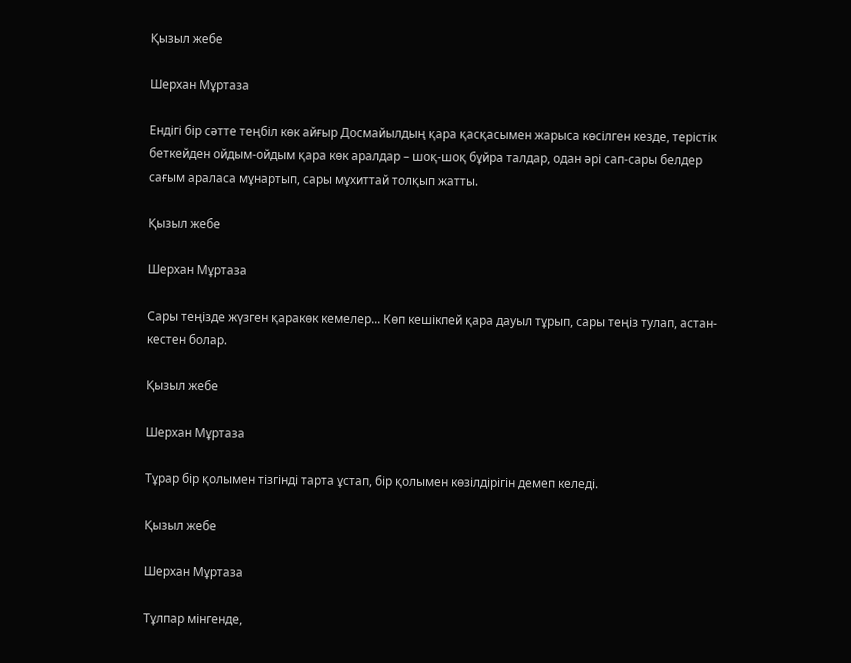Қызыл жебе

Шерхан Мұртаза

Ендігі бір сәтте теңбіл көк айғыр Досмайылдың қара қасқасымен жарыса көсілген кезде, терістік беткейден ойдым-ойдым қара көк аралдар – шоқ-шоқ бұйра талдар, одан әрі сап-сары белдер сағым араласа мұнартып, сары мұхиттай толқып жатты.

Қызыл жебе

Шерхан Мұртаза

Сары теңізде жүзген қаракөк кемелер... Көп кешікпей қара дауыл тұрып, сары теңіз тулап, астан-кестен болар.

Қызыл жебе

Шерхан Мұртаза

Тұрар бір қолымен тізгінді тарта ұстап, бір қолымен көзілдірігін демеп келеді.

Қызыл жебе

Шерхан Мұртаза

Тұлпар мінгенде,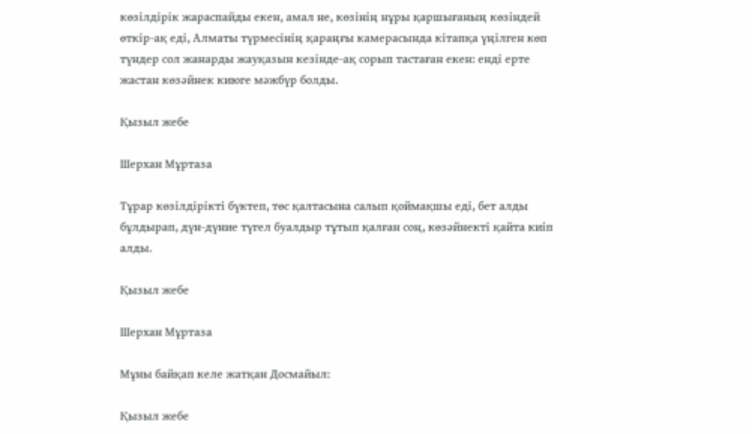көзілдірік жараспайды екен, амал не, көзінің нұры қаршығаның көзіндей өткір-ақ еді, Алматы түрмесінің қараңғы камерасында кітапқа үңілген көп түндер сол жанарды жауқазын кезінде-ақ сорып тастаған екен: енді ерте жастан көзәйнек киюге мәжбүр болды.

Қызыл жебе

Шерхан Мұртаза

Тұрар көзілдірікті бүктеп, төс қалтасына салып қоймақшы еді, бет алды бұлдырап, дүн-дүние түгел буалдыр тұтып қалған соң, көзәйнекті қайта киіп алды.

Қызыл жебе

Шерхан Мұртаза

Мұны байқап келе жатқан Досмайыл:

Қызыл жебе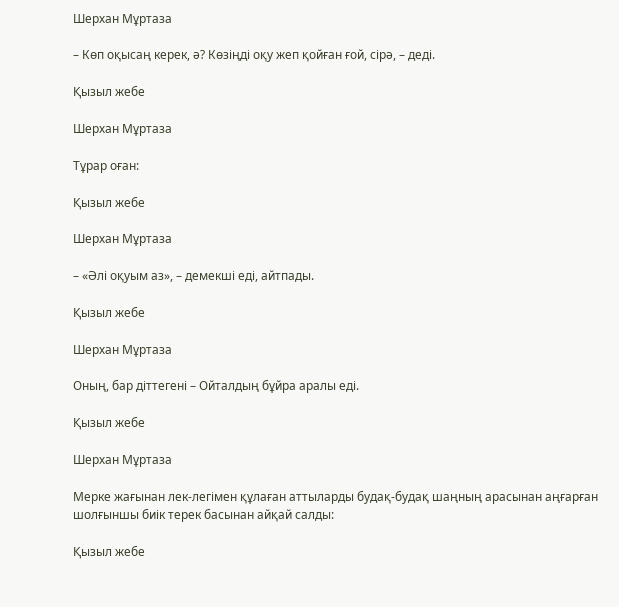Шерхан Мұртаза

– Көп оқысаң керек, ә? Көзіңді оқу жеп қойған ғой, сірә, – деді.

Қызыл жебе

Шерхан Мұртаза

Тұрар оған:

Қызыл жебе

Шерхан Мұртаза

– «Әлі оқуым аз», – демекші еді, айтпады.

Қызыл жебе

Шерхан Мұртаза

Оның, бар діттегені – Ойталдың бұйра аралы еді.

Қызыл жебе

Шерхан Мұртаза

Мерке жағынан лек-легімен құлаған аттыларды будақ-будақ шаңның арасынан аңғарған шолғыншы биік терек басынан айқай салды:

Қызыл жебе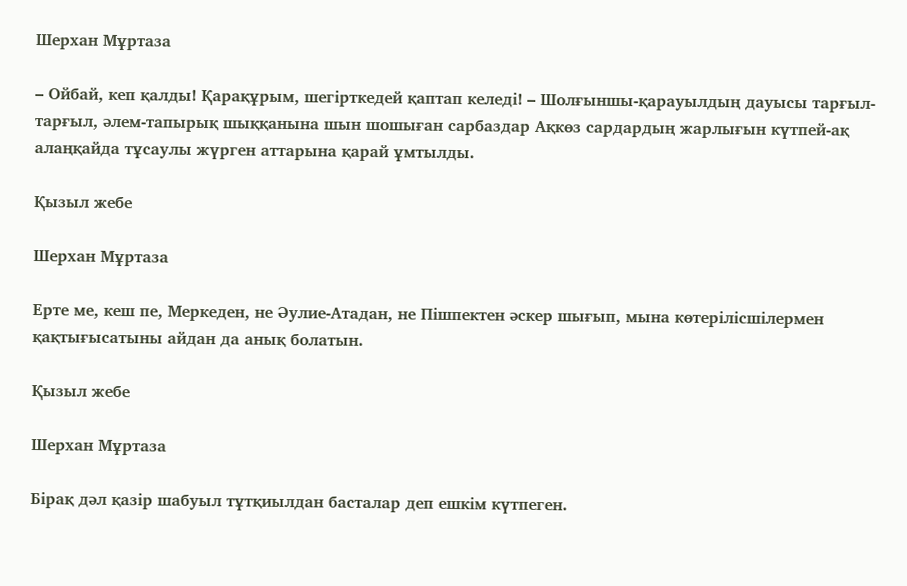Шерхан Мұртаза

– Ойбай, кеп қалды! Қарақұрым, шегірткедей қаптап келеді! – Шолғыншы-қарауылдың дауысы тарғыл-тарғыл, әлем-тапырық шыққанына шын шошыған сарбаздар Ақкөз сардардың жарлығын күтпей-ақ алаңқайда тұсаулы жүрген аттарына қарай ұмтылды.

Қызыл жебе

Шерхан Мұртаза

Ерте ме, кеш пе, Меркеден, не Әулие-Атадан, не Пішпектен әскер шығып, мына көтерілісшілермен қақтығысатыны айдан да анық болатын.

Қызыл жебе

Шерхан Мұртаза

Бірақ дәл қазір шабуыл тұтқиылдан басталар деп ешкім күтпеген.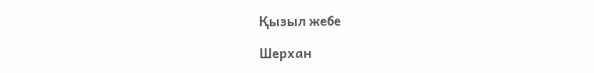Қызыл жебе

Шерхан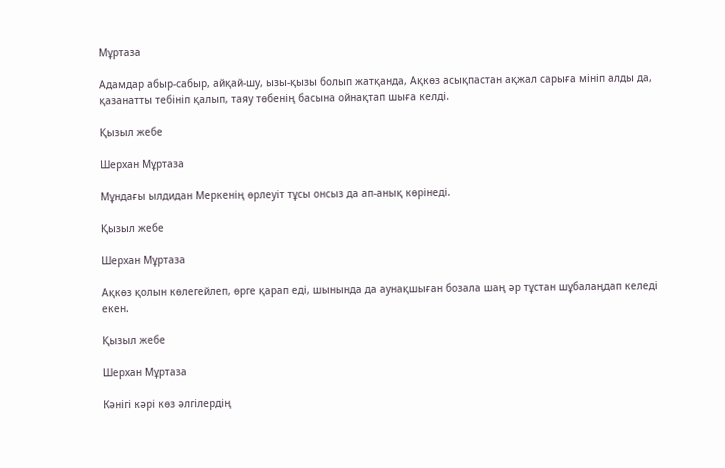Мұртаза

Адамдар абыр-сабыр, айқай-шу, ызы-қызы болып жатқанда, Ақкөз асықпастан ақжал сарыға мініп алды да, қазанатты тебініп қалып, таяу төбенің басына ойнақтап шыға келді.

Қызыл жебе

Шерхан Мұртаза

Мұндағы ылдидан Меркенің өрлеуіт тұсы онсыз да ап-анық көрінеді.

Қызыл жебе

Шерхан Мұртаза

Ақкөз қолын көлегейлеп, өрге қарап еді, шынында да аунақшыған бозала шаң әр тұстан шұбалаңдап келеді екен.

Қызыл жебе

Шерхан Мұртаза

Кәнігі кәрі көз әлгілердің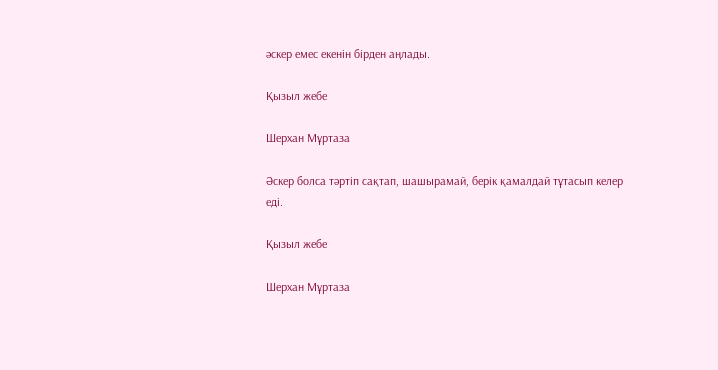әскер емес екенін бірден аңлады.

Қызыл жебе

Шерхан Мұртаза

Әскер болса тәртіп сақтап, шашырамай, берік қамалдай тұтасып келер еді.

Қызыл жебе

Шерхан Мұртаза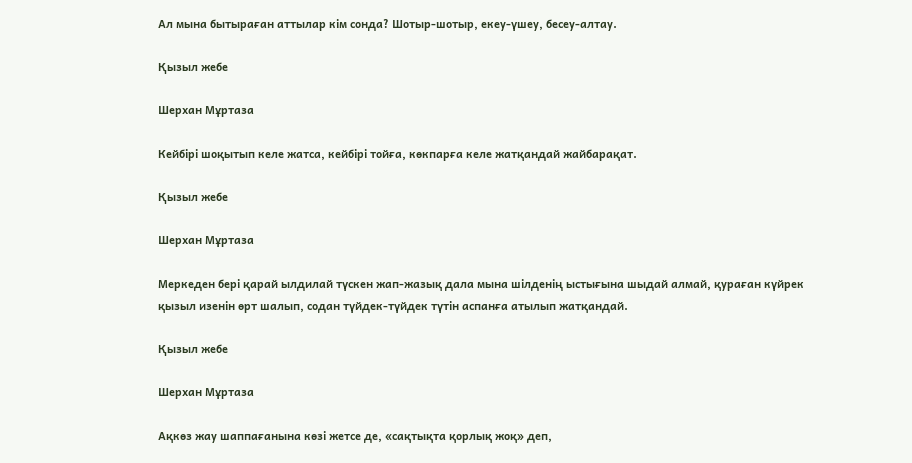Ал мына бытыраған аттылар кім сонда? Шотыр-шотыр, екеу-үшеу, бесеу-алтау.

Қызыл жебе

Шерхан Мұртаза

Кейбірі шоқытып келе жатса, кейбірі тойға, көкпарға келе жатқандай жайбарақат.

Қызыл жебе

Шерхан Мұртаза

Меркеден бері қарай ылдилай түскен жап-жазық дала мына шілденің ыстығына шыдай алмай, қураған күйрек қызыл изенін өрт шалып, содан түйдек-түйдек түтін аспанға атылып жатқандай.

Қызыл жебе

Шерхан Мұртаза

Ақкөз жау шаппағанына көзі жетсе де, «сақтықта қорлық жоқ» деп,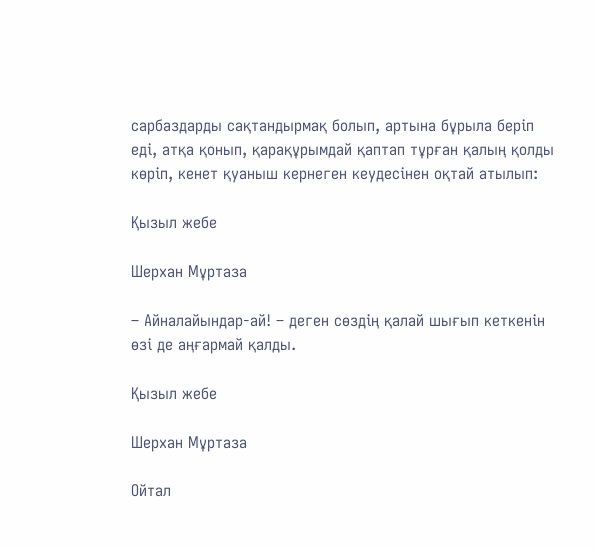сарбаздарды сақтандырмақ болып, артына бұрыла беріп еді, атқа қонып, қарақұрымдай қаптап тұрған қалың қолды көріп, кенет қуаныш кернеген кеудесінен оқтай атылып:

Қызыл жебе

Шерхан Мұртаза

– Айналайындар-ай! – деген сөздің қалай шығып кеткенін өзі де аңғармай қалды.

Қызыл жебе

Шерхан Мұртаза

Ойтал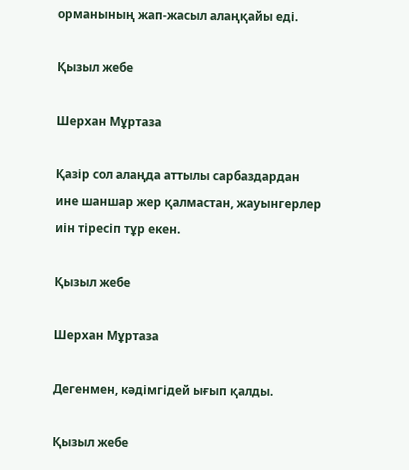орманының жап-жасыл алаңқайы еді.

Қызыл жебе

Шерхан Мұртаза

Қазір сол алаңда аттылы сарбаздардан ине шаншар жер қалмастан, жауынгерлер иін тіресіп тұр екен.

Қызыл жебе

Шерхан Мұртаза

Дегенмен, кәдімгідей ығып қалды.

Қызыл жебе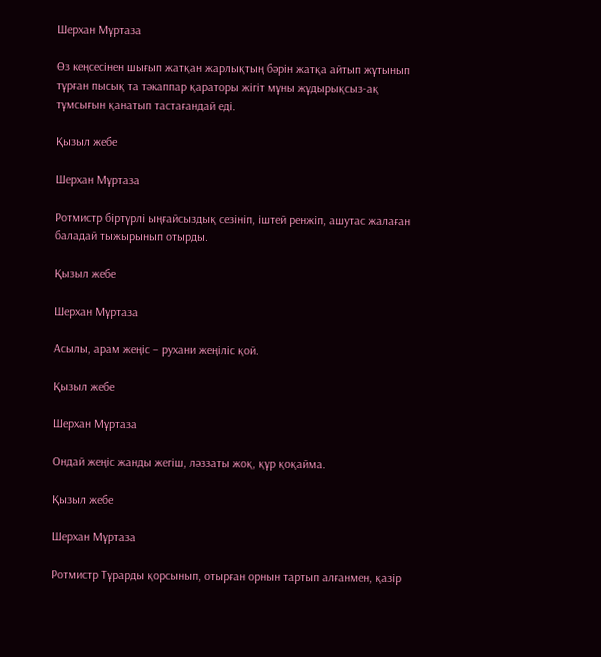Шерхан Мұртаза

Өз кеңсесінен шығып жатқан жарлықтың бәрін жатқа айтып жұтынып тұрған пысық та тәкаппар қараторы жігіт мұны жұдырықсыз-ақ тұмсығын қанатып тастағандай еді.

Қызыл жебе

Шерхан Мұртаза

Ротмистр біртүрлі ыңғайсыздық сезініп, іштей ренжіп, ашутас жалаған баладай тыжырынып отырды.

Қызыл жебе

Шерхан Мұртаза

Асылы, арам жеңіс – рухани жеңіліс қой.

Қызыл жебе

Шерхан Мұртаза

Ондай жеңіс жанды жегіш, ләззаты жоқ, құр қоқайма.

Қызыл жебе

Шерхан Мұртаза

Ротмистр Тұрарды қорсынып, отырған орнын тартып алғанмен, қазір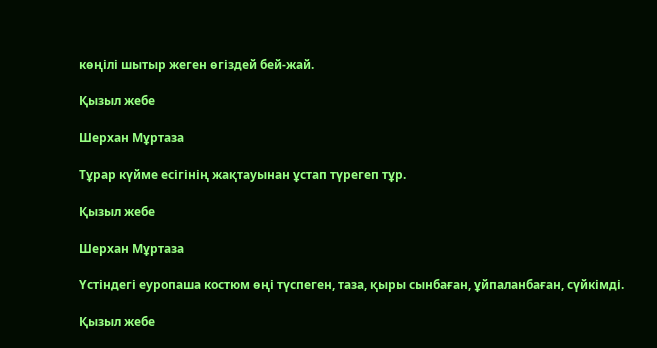көңілі шытыр жеген өгіздей бей-жай.

Қызыл жебе

Шерхан Мұртаза

Тұрар күйме есігінің жақтауынан ұстап түрегеп тұр.

Қызыл жебе

Шерхан Мұртаза

Үстіндегі еуропаша костюм өңі түспеген, таза, қыры сынбаған, ұйпаланбаған, сүйкімді.

Қызыл жебе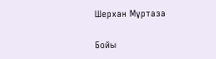Шерхан Мұртаза

Бойы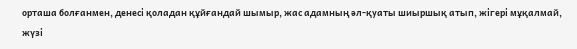орташа болғанмен, денесі қоладан құйғандай шымыр, жас адамның әл-қуаты шиыршық атып, жігері мұқалмай, жүзі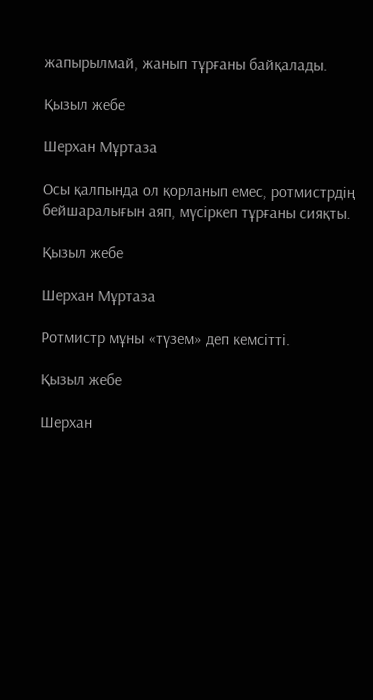жапырылмай, жанып тұрғаны байқалады.

Қызыл жебе

Шерхан Мұртаза

Осы қалпында ол қорланып емес, ротмистрдің бейшаралығын аяп, мүсіркеп тұрғаны сияқты.

Қызыл жебе

Шерхан Мұртаза

Ротмистр мұны «түзем» деп кемсітті.

Қызыл жебе

Шерхан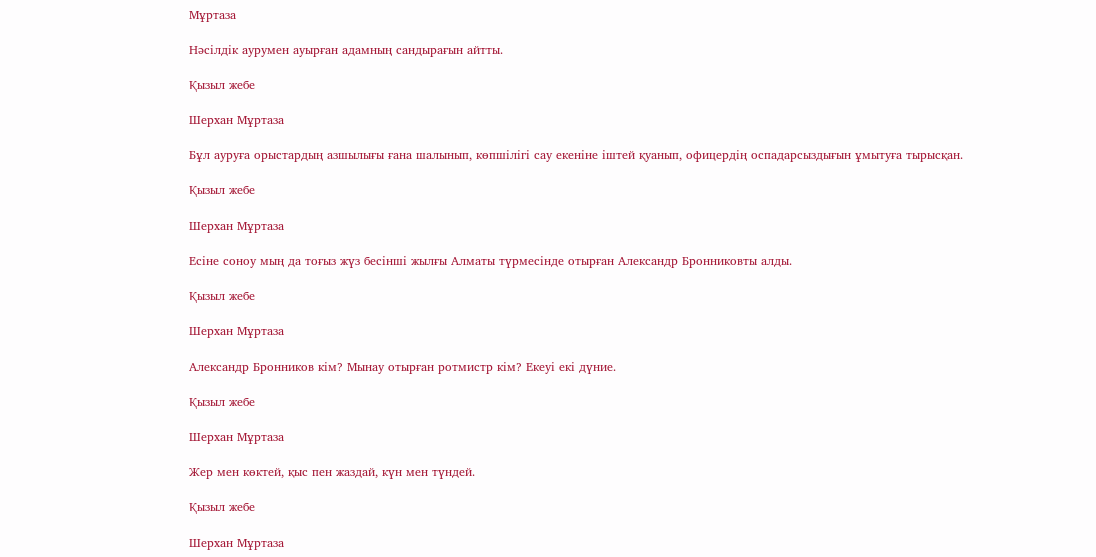Мұртаза

Нәсілдік аурумен ауырған адамның сандырағын айтты.

Қызыл жебе

Шерхан Мұртаза

Бұл ауруға орыстардың азшылығы ғана шалынып, көпшілігі сау екеніне іштей қуанып, офицердің оспадарсыздығын ұмытуға тырысқан.

Қызыл жебе

Шерхан Мұртаза

Есіне соноу мың да тоғыз жүз бесінші жылғы Алматы түрмесінде отырған Александр Бронниковты алды.

Қызыл жебе

Шерхан Мұртаза

Александр Бронников кім? Мынау отырған ротмистр кім? Екеуі екі дүние.

Қызыл жебе

Шерхан Мұртаза

Жер мен көктей, қыс пен жаздай, күн мен түндей.

Қызыл жебе

Шерхан Мұртаза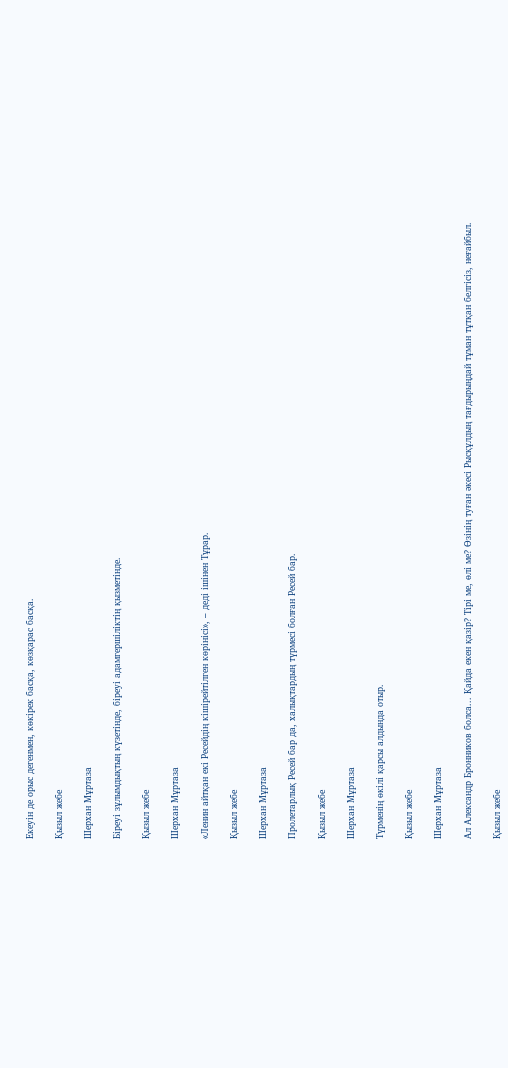Екеуін де орыс дегенмен, көкірек басқа, көзқарас басқа.

Қызыл жебе

Шерхан Мұртаза

Біреуі зұлымдықтың күзетінде, біреуі адамгершіліктің қызметінде.

Қызыл жебе

Шерхан Мұртаза

«Ленин айтқан екі Ресейдің кішірейтілген көрінісі», – деді ішінен Тұрар.

Қызыл жебе

Шерхан Мұртаза

Пролетарлық Ресей бар да, халықтардың түрмесі болған Ресей бар.

Қызыл жебе

Шерхан Мұртаза

Түрменің өкілі қарсы алдында отыр.

Қызыл жебе

Шерхан Мұртаза

Ал Александр Бронников болса... Қайда екен қазір? Тірі ме, өлі ме? Өзінің туған әкесі Рысқұлдың тағдырыңдай тұман тұтқан белгісіз, неғайбыл.

Қызыл жебе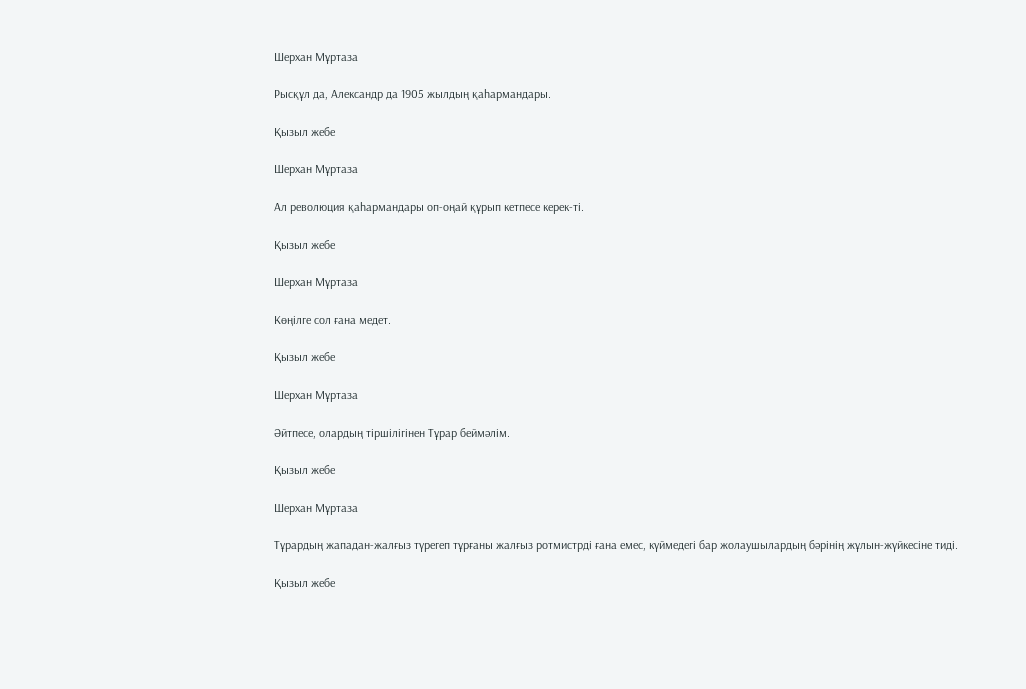Шерхан Мұртаза

Рысқұл да, Александр да 1905 жылдың қаһармандары.

Қызыл жебе

Шерхан Мұртаза

Ал революция қаһармандары оп-оңай құрып кетпесе керек-ті.

Қызыл жебе

Шерхан Мұртаза

Көңілге сол ғана медет.

Қызыл жебе

Шерхан Мұртаза

Әйтпесе, олардың тіршілігінен Тұрар беймәлім.

Қызыл жебе

Шерхан Мұртаза

Тұрардың жападан-жалғыз түрегеп тұрғаны жалғыз ротмистрді ғана емес, күймедегі бар жолаушылардың бәрінің жұлын-жүйкесіне тиді.

Қызыл жебе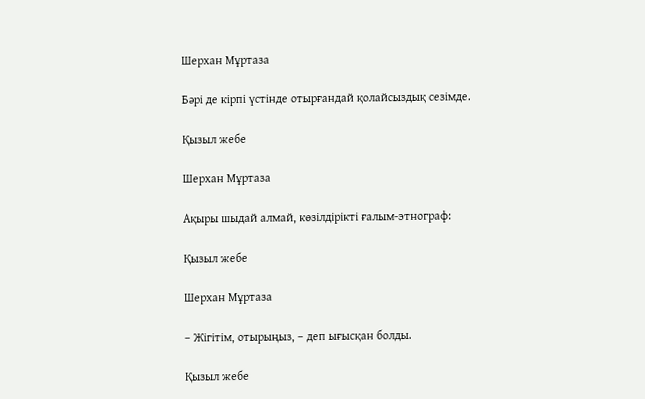Шерхан Мұртаза

Бәрі де кірпі үстінде отырғандай қолайсыздық сезімде.

Қызыл жебе

Шерхан Мұртаза

Ақыры шыдай алмай, көзілдірікті ғалым-этнограф:

Қызыл жебе

Шерхан Мұртаза

– Жігітім, отырыңыз, – деп ығысқан болды.

Қызыл жебе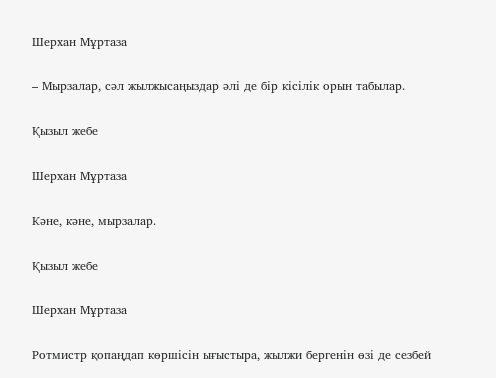Шерхан Мұртаза

– Мырзалар, сәл жылжысаңыздар әлі де бір кісілік орын табылар.

Қызыл жебе

Шерхан Мұртаза

Кәне, кәне, мырзалар.

Қызыл жебе

Шерхан Мұртаза

Ротмистр қопаңдап көршісін ығыстыра, жылжи бергенін өзі де сезбей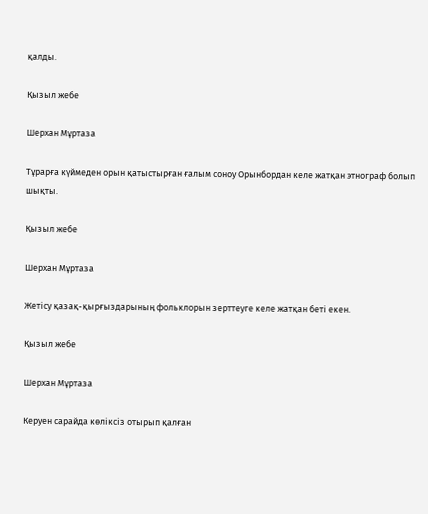қалды.

Қызыл жебе

Шерхан Мұртаза

Тұрарға күймеден орын қатыстырған ғалым соноу Орынбордан келе жатқан этнограф болып шықты.

Қызыл жебе

Шерхан Мұртаза

Жетісу қазақ-қырғыздарының фольклорын зерттеуге келе жатқан беті екен.

Қызыл жебе

Шерхан Мұртаза

Керуен сарайда көліксіз отырып қалған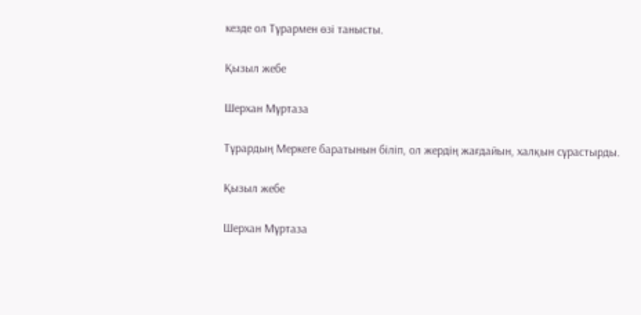кезде ол Тұрармен өзі танысты.

Қызыл жебе

Шерхан Мұртаза

Тұрардың Меркеге баратынын біліп, ол жердің жағдайын, халқын сұрастырды.

Қызыл жебе

Шерхан Мұртаза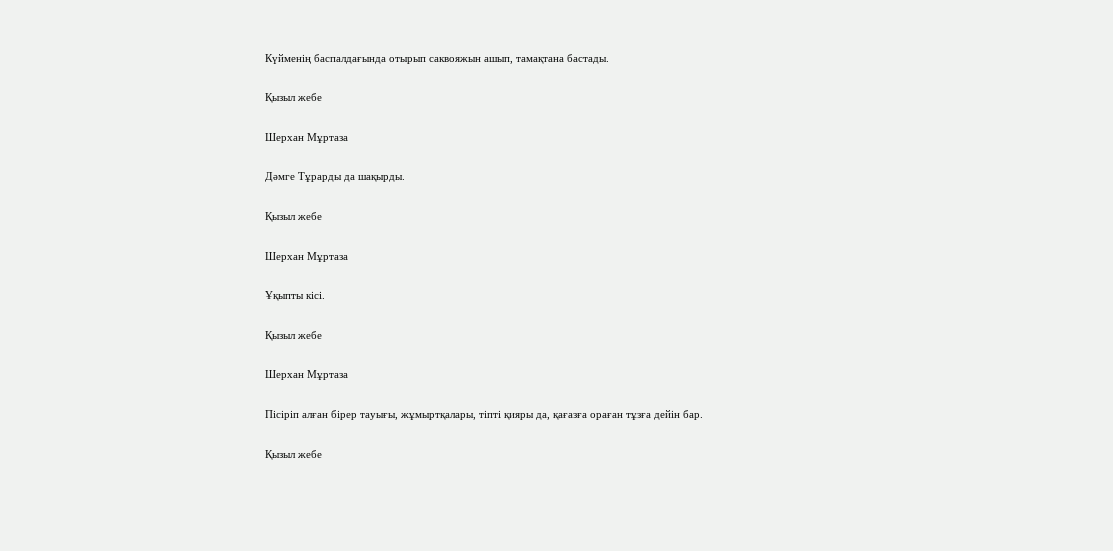Күйменің баспалдағында отырып саквояжын ашып, тамақтана бастады.

Қызыл жебе

Шерхан Мұртаза

Дәмге Тұрарды да шақырды.

Қызыл жебе

Шерхан Мұртаза

Ұқыпты кісі.

Қызыл жебе

Шерхан Мұртаза

Пісіріп алған бірер тауығы, жұмыртқалары, тіпті қияры да, қағазға ораған тұзға дейін бар.

Қызыл жебе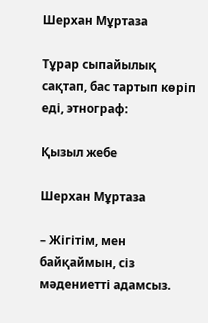Шерхан Мұртаза

Тұрар сыпайылық сақтап, бас тартып көріп еді, этнограф:

Қызыл жебе

Шерхан Мұртаза

– Жігітім, мен байқаймын, сіз мәдениетті адамсыз.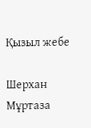Қызыл жебе

Шерхан Мұртаза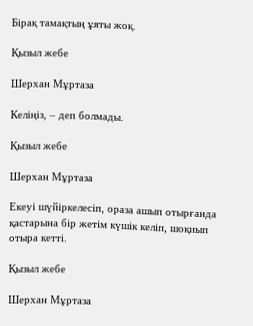Бірақ тамақтың ұяты жоқ.

Қызыл жебе

Шерхан Мұртаза

Келіңіз, – деп болмады.

Қызыл жебе

Шерхан Мұртаза

Екеуі шүйіркелесіп, ораза ашып отырғанда қастарына бір жетім күшік келіп, шоқиып отыра кетті.

Қызыл жебе

Шерхан Мұртаза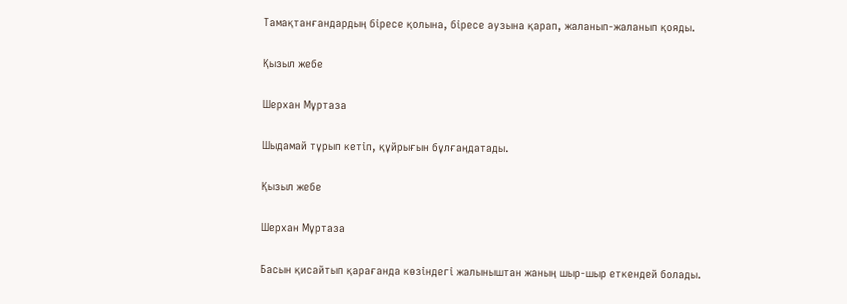Тамақтанғандардың біресе қолына, біресе аузына қарап, жаланып-жаланып қояды.

Қызыл жебе

Шерхан Мұртаза

Шыдамай тұрып кетіп, құйрығын бұлғаңдатады.

Қызыл жебе

Шерхан Мұртаза

Басын қисайтып қарағанда көзіндегі жалыныштан жаның шыр-шыр еткендей болады.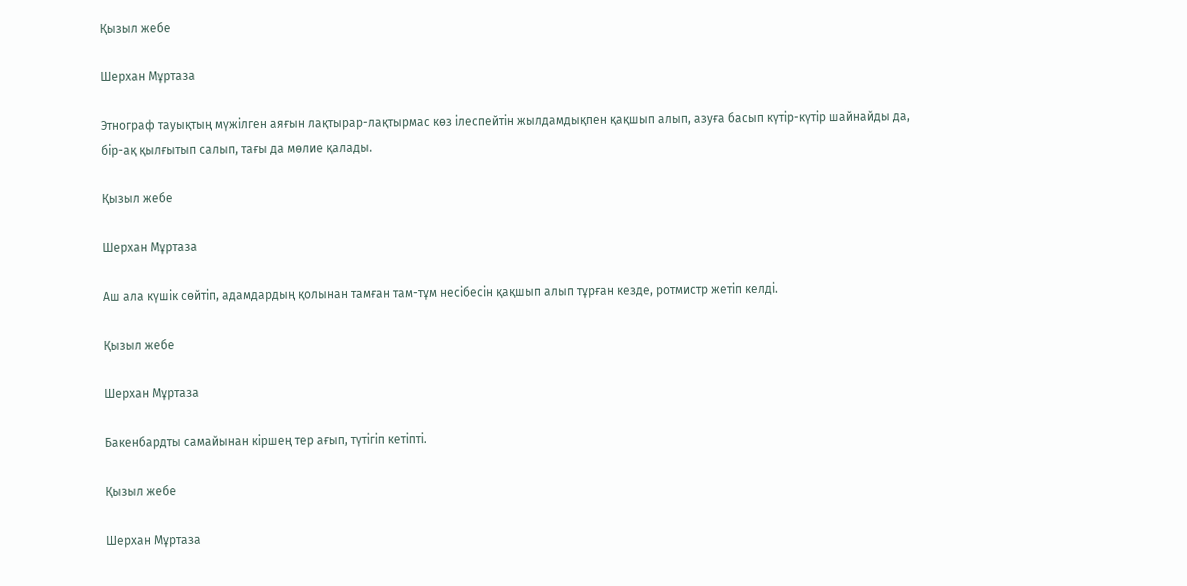Қызыл жебе

Шерхан Мұртаза

Этнограф тауықтың мүжілген аяғын лақтырар-лақтырмас көз ілеспейтін жылдамдықпен қақшып алып, азуға басып күтір-күтір шайнайды да, бір-ақ қылғытып салып, тағы да мөлие қалады.

Қызыл жебе

Шерхан Мұртаза

Аш ала күшік сөйтіп, адамдардың қолынан тамған там-тұм несібесін қақшып алып тұрған кезде, ротмистр жетіп келді.

Қызыл жебе

Шерхан Мұртаза

Бакенбардты самайынан кіршең тер ағып, түтігіп кетіпті.

Қызыл жебе

Шерхан Мұртаза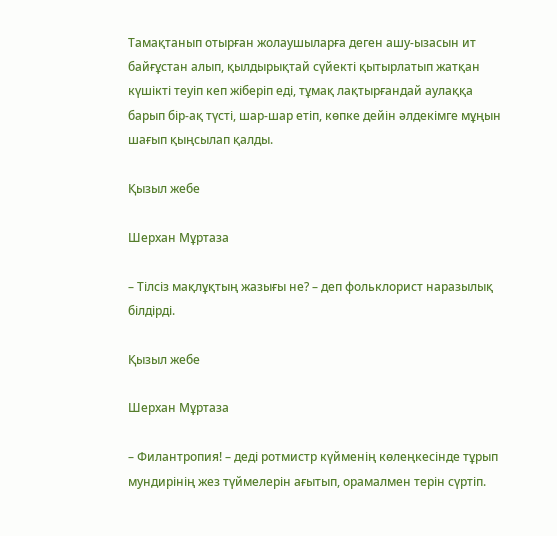Тамақтанып отырған жолаушыларға деген ашу-ызасын ит байғұстан алып, қылдырықтай сүйекті қытырлатып жатқан күшікті теуіп кеп жіберіп еді, тұмақ лақтырғандай аулаққа барып бір-ақ түсті, шар-шар етіп, көпке дейін әлдекімге мұңын шағып қыңсылап қалды.

Қызыл жебе

Шерхан Мұртаза

– Тілсіз мақлұқтың жазығы не? – деп фольклорист наразылық білдірді.

Қызыл жебе

Шерхан Мұртаза

– Филантропия! – деді ротмистр күйменің көлеңкесінде тұрып мундирінің жез түймелерін ағытып, орамалмен терін сүртіп.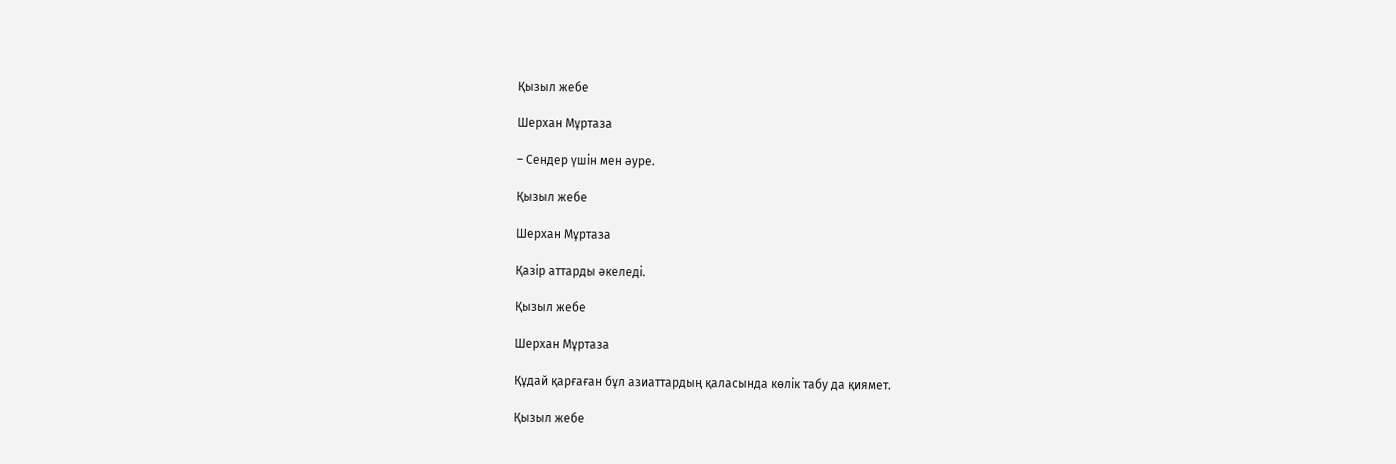Қызыл жебе

Шерхан Мұртаза

– Сендер үшін мен әуре.

Қызыл жебе

Шерхан Мұртаза

Қазір аттарды әкеледі.

Қызыл жебе

Шерхан Мұртаза

Құдай қарғаған бұл азиаттардың қаласында көлік табу да қиямет.

Қызыл жебе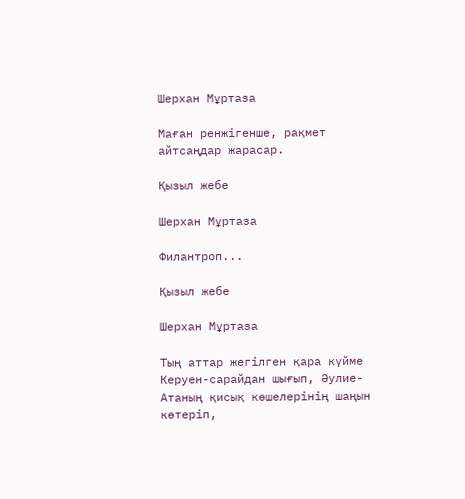Шерхан Мұртаза

Маған ренжігенше, рақмет айтсаңдар жарасар.

Қызыл жебе

Шерхан Мұртаза

Филантроп...

Қызыл жебе

Шерхан Мұртаза

Тың аттар жегілген қара күйме Керуен-сарайдан шығып, Әулие-Атаның қисық көшелерінің шаңын көтеріп,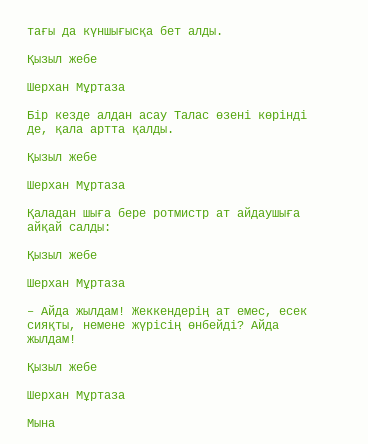тағы да күншығысқа бет алды.

Қызыл жебе

Шерхан Мұртаза

Бір кезде алдан асау Талас өзені көрінді де, қала артта қалды.

Қызыл жебе

Шерхан Мұртаза

Қаладан шыға бере ротмистр ат айдаушыға айқай салды:

Қызыл жебе

Шерхан Мұртаза

– Айда жылдам! Жеккендерің ат емес, есек сияқты, немене жүрісің өнбейді? Айда жылдам!

Қызыл жебе

Шерхан Мұртаза

Мына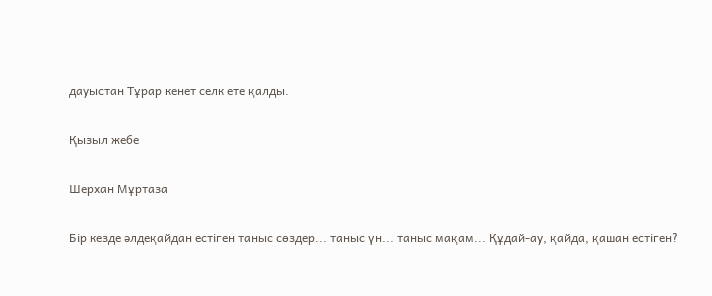дауыстан Тұрар кенет селк ете қалды.

Қызыл жебе

Шерхан Мұртаза

Бір кезде әлдеқайдан естіген таныс сөздер... таныс үн... таныс мақам... Құдай-ау, қайда, қашан естіген?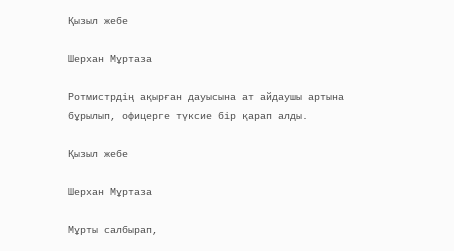Қызыл жебе

Шерхан Мұртаза

Ротмистрдің ақырған дауысына ат айдаушы артына бұрылып, офицерге түксие бір қарап алды.

Қызыл жебе

Шерхан Мұртаза

Мұрты салбырап,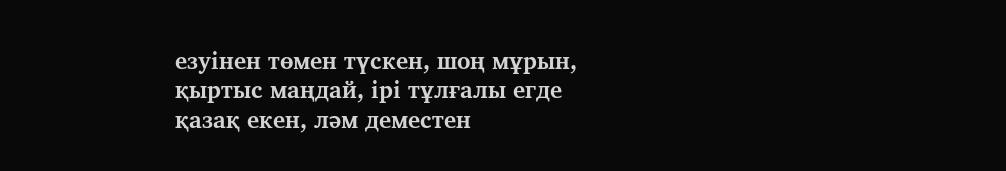езуінен төмен түскен, шоң мұрын, қыртыс маңдай, ірі тұлғалы егде қазақ екен, ләм деместен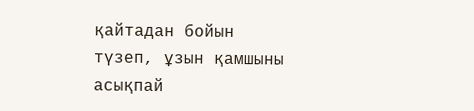қайтадан бойын түзеп, ұзын қамшыны асықпай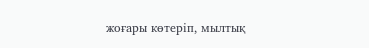жоғары көтеріп, мылтық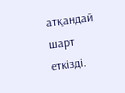атқандай шарт еткізді.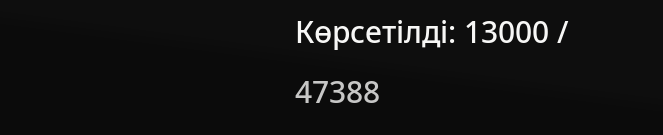Көрсетілді: 13000 / 47388